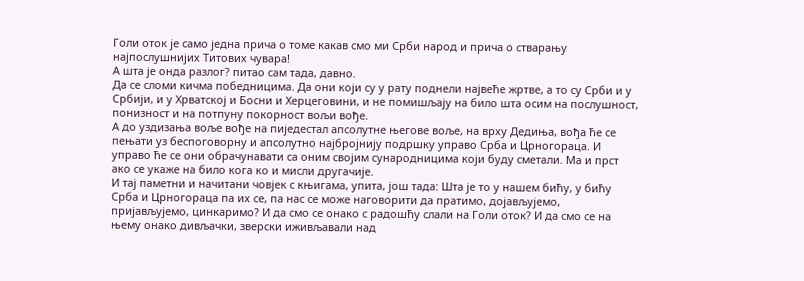Голи оток је само једна прича о томе какав смо ми Срби народ и прича о стварању најпослушнијих Титових чувара!
А шта је онда разлог? питао сам тада, давно.
Да се сломи кичма победницима. Да они који су у рату поднели највеће жртве, а то су Срби и у Србији, и у Хрватској и Босни и Херцеговини, и не помишљају на било шта осим на послушност, понизност и на потпуну покорност вољи вође.
А до уздизања воље вође на пиједестал апсолутне његове воље, на врху Дедиња, вођа ће се пењати уз беспоговорну и апсолутно најбројнију подршку управо Срба и Црногораца. И управо ће се они обрачунавати са оним својим сународницима који буду сметали. Ма и прст ако се укаже на било кога ко и мисли другачије.
И тај паметни и начитани човјек с књигама, упита, још тада: Шта је то у нашем бићу, у бићу Срба и Црногораца па их се, па нас се може наговорити да пратимо, дојављујемо, пријављујемо, цинкаримо? И да смо се онако с радошћу слали на Голи оток? И да смо се на њему онако дивљачки, зверски иживљавали над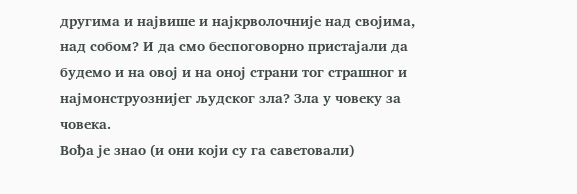другима и највише и најкрволочније над својима, над собом? И да смо беспоговорно пристајали да будемо и на овој и на оној страни тог страшног и најмонструознијег људског зла? Зла у човеку за човека.
Вођа је знао (и они који су га саветовали)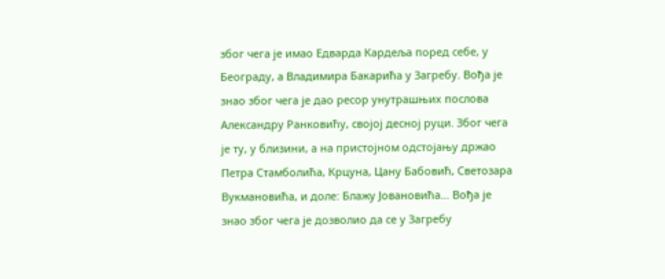због чега је имао Едварда Кардеља поред себе, у Београду, а Владимира Бакарића у Загребу. Вођа је знао због чега је дао ресор унутрашњих послова Александру Ранковићу, својој десној руци. Због чега је ту, у близини, а на пристојном одстојању држао Петра Стамболића, Крцуна, Цану Бабовић, Светозара Вукмановића, и доле: Блажу Јовановића… Вођа је знао због чега је дозволио да се у Загребу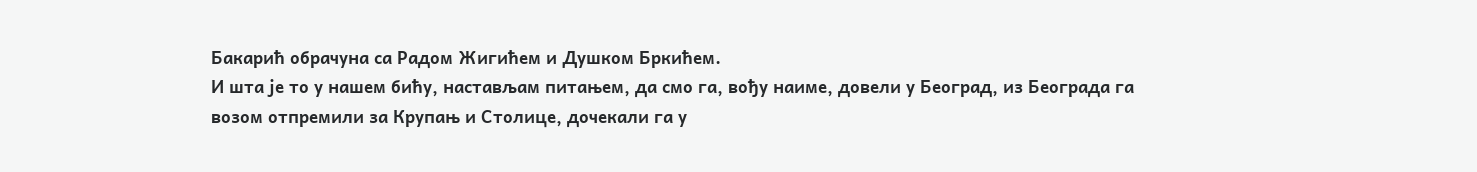Бакарић обрачуна са Радом Жигићем и Душком Бркићем.
И шта је то у нашем бићу, настављам питањем, да смо га, вођу наиме, довели у Београд, из Београда га возом отпремили за Крупањ и Столице, дочекали га у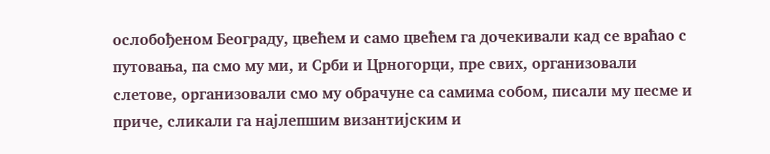ослобођеном Београду, цвећем и само цвећем га дочекивали кад се враћао с путовања, па смо му ми, и Срби и Црногорци, пре свих, организовали слетове, организовали смо му обрачуне са самима собом, писали му песме и приче, сликали га најлепшим византијским и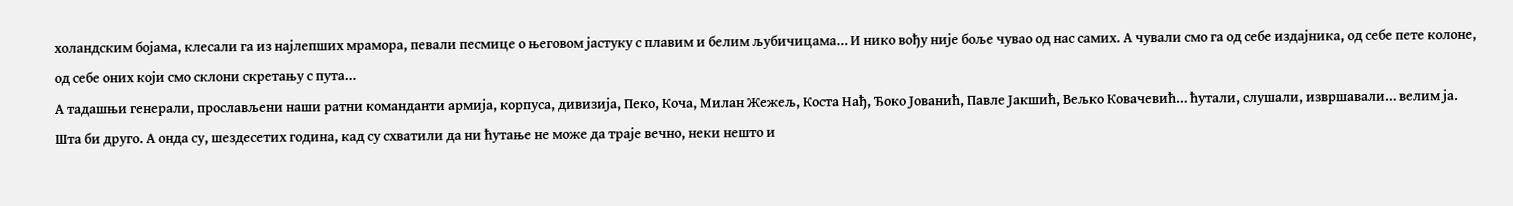холандским бојама, клесали га из најлепших мрамора, певали песмице о његовом јастуку с плавим и белим љубичицама… И нико вођу није боље чувао од нас самих. А чували смо га од себе издајника, од себе пете колоне, од себе оних који смо склони скретању с пута…
А тадашњи генерали, прослављени наши ратни команданти армија, корпуса, дивизија, Пеко, Коча, Милан Жежељ, Коста Нађ, Ђоко Јованић, Павле Јакшић, Вељко Ковачевић… ћутали, слушали, извршавали… велим ја. Шта би друго. А онда су, шездесетих година, кад су схватили да ни ћутање не може да траје вечно, неки нешто и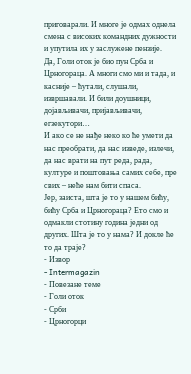приговарали. И многе је одмах однела смена с високих командних дужности и упутила их у заслужене пензије.
Да, Голи оток је био пун Срба и Црногораца. А многи смо ми и тада, и касније – ћутали, слушали, извршавали. И били доушници, дојављивачи, пријављивачи, егзекутори…
И ако се не нађе неко ко ће умети да нас преобрати, да нас изведе, излечи, да нас врати на пут реда, рада, културе и поштовања самих себе, пре свих – неће нам бити спаса.
Јер, заиста, шта је то у нашем бићу, бићу Срба и Црногораца? Ето смо и одмакли стотину година једни од других. Шта је то у нама? И докле ће то да траје?
- Извор
- Intermagazin
- Повезане теме
- Голи оток
- Срби
- Црногорци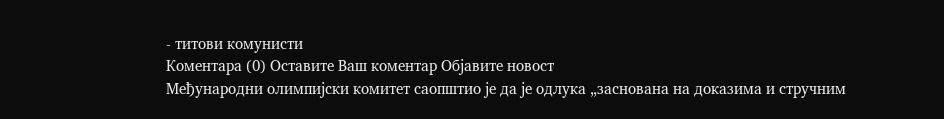- титови комунисти
Коментара (0) Оставите Ваш коментар Објавите новост
Међународни олимпијски комитет саопштио је да је одлука „заснована на доказима и стручним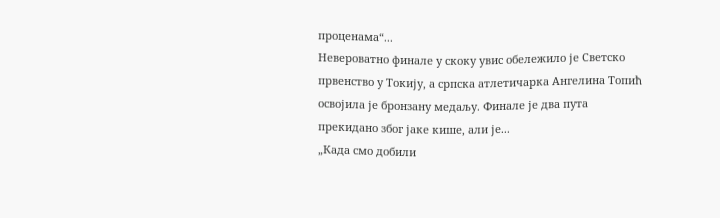проценама“...
Невероватно финале у скоку увис обележило је Светско првенство у Токију, а српска атлетичарка Ангелина Топић освојила је бронзану медаљу. Финале је два пута прекидано због јаке кише, али је...
„Када смо добили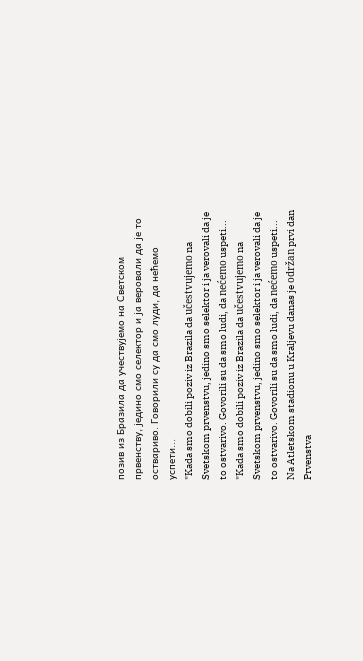позив из Бразила да учествујемо на Светском првенству, једино смо селектор и ја веровали да је то оствариво. Говорили су да смо луди, да нећемо успети...
"Kada smo dobili poziv iz Brazila da učestvujemo na Svetskom prvenstvu, jedino smo selektor i ja verovali da je to ostvarivo. Govorili su da smo ludi, da nećemo uspeti...
"Kada smo dobili poziv iz Brazila da učestvujemo na Svetskom prvenstvu, jedino smo selektor i ja verovali da je to ostvarivo. Govorili su da smo ludi, da nećemo uspeti...
Na Atletskom stadionu u Kraljevu danas je održan prvi dan Prvenstva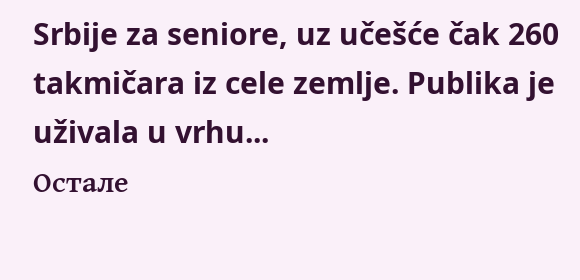Srbije za seniore, uz učešće čak 260 takmičara iz cele zemlje. Publika je uživala u vrhu...
Остале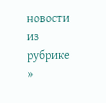новости из рубрике »